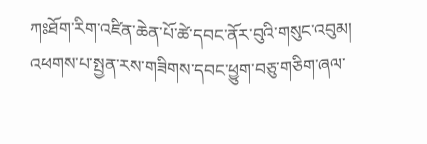ཀཿཐོག་རིག་འཛིན་ཆེན་པོ་ཚེ་དབང་ནོར་བུའི་གསུང་འབུམ།
འཕགས་པ་སྤྱན་རས་གཟིགས་དབང་ཕྱུག་བཅུ་གཅིག་ཞལ་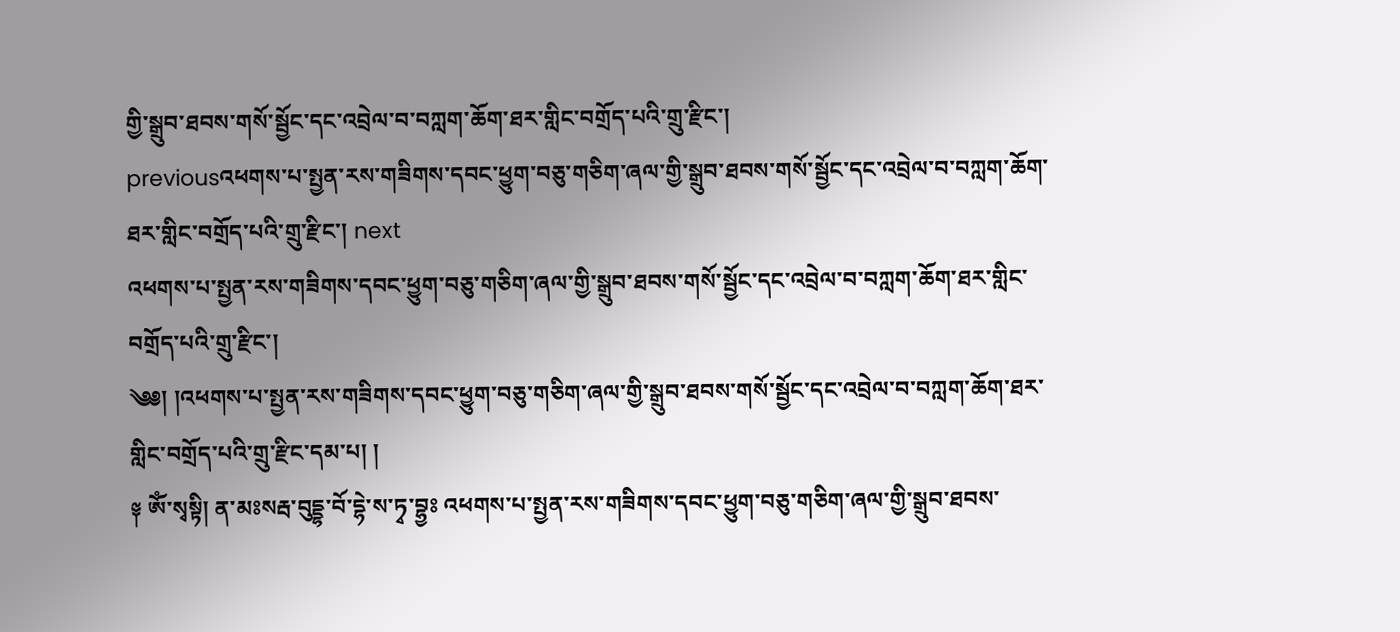གྱི་སྒྲུབ་ཐབས་གསོ་སྦྱོང་དང་འབྲེལ་བ་བཀླག་ཆོག་ཐར་གླིང་བགྲོད་པའི་གྲུ་རྫིང་།
previousའཕགས་པ་སྤྱན་རས་གཟིགས་དབང་ཕྱུག་བཅུ་གཅིག་ཞལ་གྱི་སྒྲུབ་ཐབས་གསོ་སྦྱོང་དང་འབྲེལ་བ་བཀླག་ཆོག་ཐར་གླིང་བགྲོད་པའི་གྲུ་རྫིང་། next
འཕགས་པ་སྤྱན་རས་གཟིགས་དབང་ཕྱུག་བཅུ་གཅིག་ཞལ་གྱི་སྒྲུབ་ཐབས་གསོ་སྦྱོང་དང་འབྲེལ་བ་བཀླག་ཆོག་ཐར་གླིང་བགྲོད་པའི་གྲུ་རྫིང་།
༄༅། །འཕགས་པ་སྤྱན་རས་གཟིགས་དབང་ཕྱུག་བཅུ་གཅིག་ཞལ་གྱི་སྒྲུབ་ཐབས་གསོ་སྦྱོང་དང་འབྲེལ་བ་བཀླག་ཆོག་ཐར་གླིང་བགྲོད་པའི་གྲུ་རྫིང་དམ་པ། །
༈ ཨོཾ་སྭསྟི། ན་མཿསརྦ་བུདྡྷ་བོ་དྷེ་ས་ཏྭ་བྷྱཿ འཕགས་པ་སྤྱན་རས་གཟིགས་དབང་ཕྱུག་བཅུ་གཅིག་ཞལ་གྱི་སྒྲུབ་ཐབས་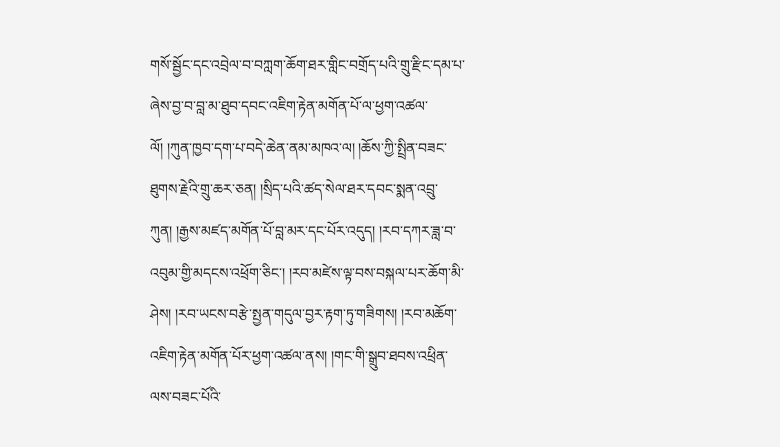གསོ་སྦྱོང་དང་འབྲེལ་བ་བཀླག་ཆོག་ཐར་གླིང་བགྲོད་པའི་གྲུ་རྫིང་དམ་པ་ཞེས་བྱ་བ་བླ་མ་ཐུབ་དབང་འཇིག་རྟེན་མགོན་པོ་ལ་ཕྱག་འཚལ་ལོ། །ཀུན་ཁྱབ་དག་པ་བདེ་ཆེན་ནམ་མཁའ་ལ། །ཆོས་ཀྱི་སྤྲིན་བཟང་ཐུགས་རྗེའི་གྲུ་ཆར་ཅན། །སྲིད་པའི་ཚད་སེལ་ཐར་དབང་སྨན་འབྲུ་ཀུན། །རྒྱས་མཛད་མགོན་པོ་བླ་མར་དང་པོར་འདུད། །རབ་དཀར་ཟླ་བ་འབུམ་གྱི་མདངས་འཕྲོག་ཅིང་། །རབ་མཛེས་ལྟ་བས་བསྐལ་པར་ཆོག་མི་ཤེས། །རབ་ཡངས་བརྩེ་སྤྱན་གདུལ་བྱར་རྟག་ཏུ་གཟིགས། །རབ་མཆོག་འཇིག་རྟེན་མགོན་པོར་ཕྱག་འཚལ་ནས། །གང་གི་སྒྲུབ་ཐབས་འཕྲིན་ལས་བཟང་པོའི་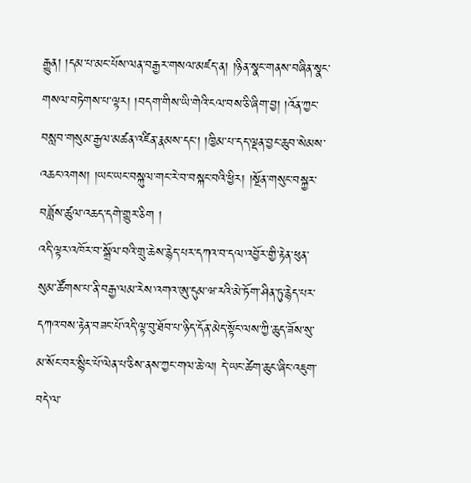རྒྱུན། །དམ་པ་མང་པོས་ལན་བརྒྱར་གསལ་མཛད་ན། །ཉིན་སྣང་གནས་བཞིན་སྣང་གསལ་བཏེགས་པ་ལྟར། །བདག་གིས་ཡི་གེའི་ངལ་བས་ཅི་ཞིག་བྱ། །འོན་ཀྱང་བསླབ་གསུམ་རྒྱལ་མཚན་འཛིན་རྣམས་དང་། །ཁྱིམ་པ་དད་ལྡན་བྱང་ཆུབ་སེམས་འཆང་འགས། །ཡང་ཡང་བསྐུལ་གང་རེ་བ་བསྐང་བའི་ཕྱིར། །སྔོན་གསུང་བསྐྱར་བཟློས་ཚུལ་འཆད་དགེ་གྱུར་ཅིག །
འདི་ལྟར་འཁོར་བ་སྒྲོལ་བའི་གྲུ་ཆེས་རྙེད་པར་དཀའ་བ་དལ་འབྱོར་གྱི་རྟེན་ཕུན་སུམ་ཚོགས་པ་ནི་བརྒྱ་ལམ་རེས་འགའ་ཨུ་དུམ་ཝ་རའི་མེ་ཏོག་ཤིན་ཏུ་རྙེད་པར་དཀའ་བས་རྟེན་བཟང་པོ་འདི་ལྟ་བུ་ཐོབ་པ་ཉིད་དོན་མེད་སྟོང་ལས་ཀྱི་ཆུད་ཟོས་སུ་མ་སོང་བར་སྙིང་པོ་ལེན་པ་ཅིས་ནས་ཀྱང་གལ་ཆེ་ལ། དེ་ཡང་ཚེག་ཆུང་ཞིང་འཇུག་བདེ་ལ་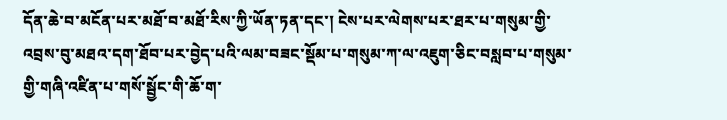དོན་ཆེ་བ་མངོན་པར་མཐོ་བ་མཐོ་རིས་ཀྱི་ཡོན་ཏན་དང་། ངེས་པར་ལེགས་པར་ཐར་པ་གསུམ་གྱི་འབྲས་བུ་མཐའ་དག་ཐོབ་པར་བྱེད་པའི་ལམ་བཟང་སྡོམ་པ་གསུམ་ཀ་ལ་འཇུག་ཅིང་བསླབ་པ་གསུམ་གྱི་གཞི་འཛིན་པ་གསོ་སྦྱོང་གི་ཆོ་ག་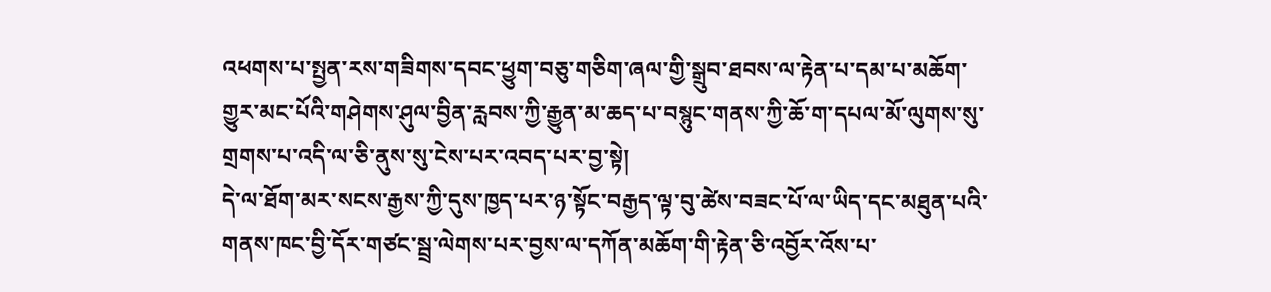འཕགས་པ་སྤྱན་རས་གཟིགས་དབང་ཕྱུག་བཅུ་གཅིག་ཞལ་གྱི་སྒྲུབ་ཐབས་ལ་རྟེན་པ་དམ་པ་མཆོག་གྱུར་མང་པོའི་གཤེགས་ཤུལ་བྱིན་རླབས་ཀྱི་རྒྱུན་མ་ཆད་པ་བསྙུང་གནས་ཀྱི་ཆོ་ག་དཔལ་མོ་ལུགས་སུ་གྲགས་པ་འདི་ལ་ཅི་ནུས་སུ་ངེས་པར་འབད་པར་བྱ་སྟེ།
དེ་ལ་ཐོག་མར་སངས་རྒྱས་ཀྱི་དུས་ཁྱད་པར་ཉ་སྟོང་བརྒྱད་ལྟ་བུ་ཚེས་བཟང་པོ་ལ་ཡིད་དང་མཐུན་པའི་གནས་ཁང་བྱི་དོར་གཙང་སྦྲ་ལེགས་པར་བྱས་ལ་དཀོན་མཆོག་གི་རྟེན་ཅི་འབྱོར་འོས་པ་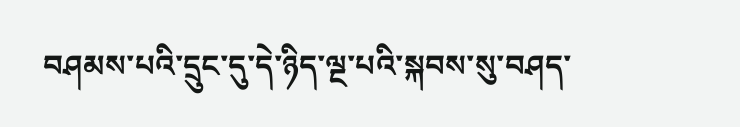བཤམས་པའི་དྲུང་དུ་དེ་ཉིད་ལྔ་པའི་སྐབས་སུ་བཤད་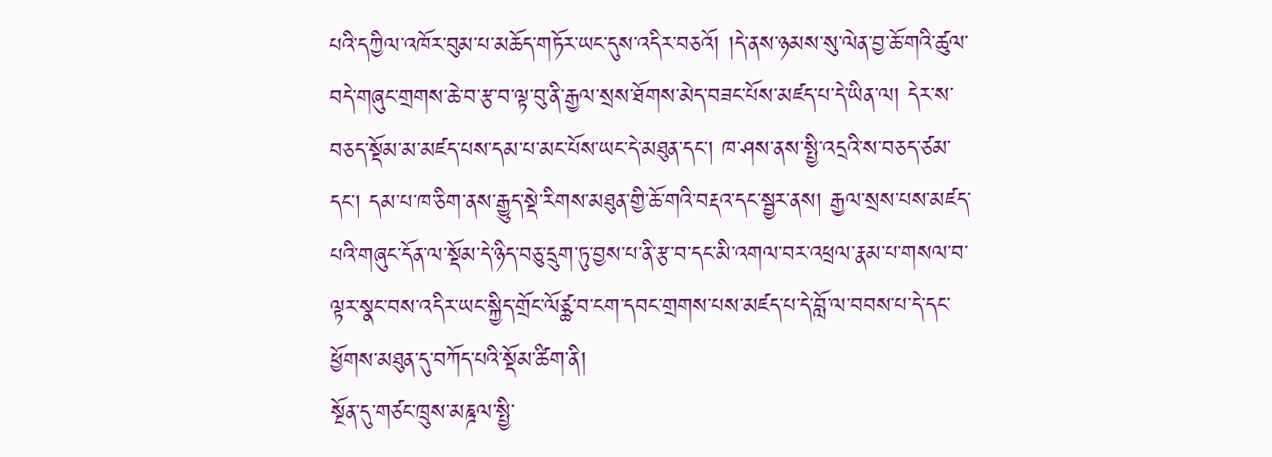པའི་དཀྱིལ་འཁོར་བུམ་པ་མཆོད་གཏོར་ཡང་དུས་འདིར་བཅའོ། །དེ་ནས་ཉམས་སུ་ལེན་བྱ་ཆོ་གའི་ཚུལ་བདེ་གཞུང་གྲགས་ཆེ་བ་རྩ་བ་ལྟ་བུ་ནི་རྒྱལ་སྲས་ཐོགས་མེད་བཟང་པོས་མཛད་པ་དེ་ཡིན་ལ། དེར་ས་བཅད་སྡོམ་མ་མཛད་པས་དམ་པ་མང་པོས་ཡང་དེ་མཐུན་དང་། ཁ་ཤས་ནས་སྤྱི་འདྲའི་ས་བཅད་ཙམ་དང་། དམ་པ་ཁ་ཅིག་ནས་རྒྱུད་སྡེ་རིགས་མཐུན་གྱི་ཆོ་གའི་བརྡའ་དང་སྦྱར་ནས། རྒྱལ་སྲས་པས་མཛད་པའི་གཞུང་དོན་ལ་སྡོམ་དེ་ཉིད་བཅུ་དྲུག་ཏུ་བྱས་པ་ནི་རྩ་བ་དང་མི་འགལ་བར་འཕྲལ་རྣམ་པ་གསལ་བ་ལྟར་སྣང་བས་འདིར་ཡང་སྐྱིད་གྲོང་ལོཙྪ་བ་ངག་དབང་གྲགས་པས་མཛད་པ་དེ་བློ་ལ་བབས་པ་དེ་དང་ཕྱོགས་མཐུན་དུ་བཀོད་པའི་སྡོམ་ཚིག་ནི།
སྔོན་དུ་གཙང་ཁྲུས་མཎྜལ་སྤྱི་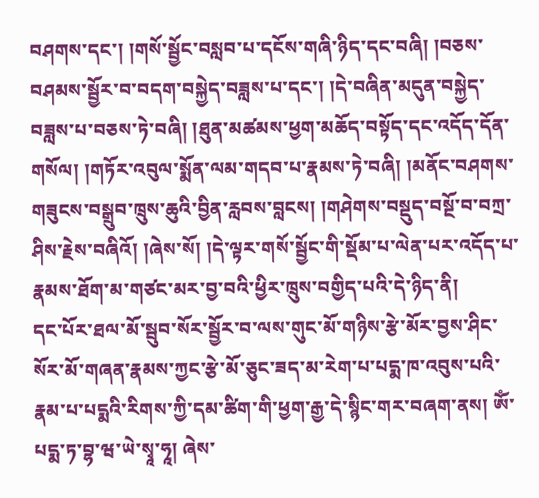བཤགས་དང་། །གསོ་སྦྱོང་བསླབ་པ་དངོས་གཞི་ཉིད་དང་བཞི། །བཅས་བཤམས་སྦྱོར་བ་བདག་བསྐྱེད་བཟླས་པ་དང་། །དེ་བཞིན་མདུན་བསྐྱེད་བཟླས་པ་བཅས་ཏེ་བཞི། །ཐུན་མཚམས་ཕྱག་མཆོད་བསྟོད་དང་འདོད་དོན་གསོལ། །གཏོར་འབུལ་སྨོན་ལམ་གདབ་པ་རྣམས་ཏེ་བཞི། །མནོང་བཤགས་གཟུངས་བསྒྲུབ་ཁྲུས་ཆུའི་བྱིན་རླབས་བླངས། །གཤེགས་བསྡུད་བསྔོ་བ་བཀྲ་ཤིས་རྗེས་བཞིའོ། །ཞེས་སོ། །དེ་ལྟར་གསོ་སྦྱོང་གི་སྡོམ་པ་ལེན་པར་འདོད་པ་རྣམས་ཐོག་མ་གཙང་མར་བྱ་བའི་ཕྱིར་ཁྲུས་བགྱིད་པའི་དེ་ཉིད་ནི།
དང་པོར་ཐལ་མོ་སྦུབ་སོར་སྦྱོར་བ་ལས་གུང་མོ་གཉིས་རྩེ་མོར་བྱས་ཤིང་སོར་མོ་གཞན་རྣམས་ཀྱང་རྩེ་མོ་ཅུང་ཟད་མ་རེག་པ་པདྨ་ཁ་འབུས་པའི་རྣམ་པ་པདྨའི་རིགས་ཀྱི་དམ་ཚིག་གི་ཕྱག་རྒྱ་དེ་སྙིང་གར་བཞག་ནས། ཨོཾ་པདྨ་ཏ་བྷ་ཝ་ཡེ་སྭཱ་ཧཱ། ཞེས་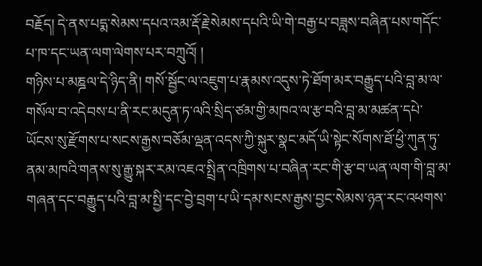བརྗོད། དེ་ནས་པདྨ་སེམས་དཔའ་འམ་རྡོ་རྗེ་སེམས་དཔའི་ཡི་གེ་བརྒྱ་པ་བཟླས་བཞིན་པས་གདོང་པ་ཁ་དང་ཡན་ལག་ལེགས་པར་བཀྲུའོ། །
གཉིས་པ་མཎྜལ་དེ་ཉིད་ནི། གསོ་སྦྱོང་ལ་འཇུག་པ་རྣམས་འདུས་ཏེ་ཐོག་མར་བརྒྱུད་པའི་བླ་མ་ལ་གསོལ་བ་འདེབས་པ་ནི་རང་མདུན་ཏ་ལའི་སྲིད་ཙམ་གྱི་མཁའ་ལ་རྩ་བའི་བླ་མ་མཚན་དཔེ་ཡོངས་སུ་རྫོགས་པ་སངས་རྒྱས་བཅོམ་ལྡན་འདས་ཀྱི་སྐུར་སྣང་མདོ་ཡི་སྟེང་སོགས་ཐོ་ཕྱི་ཀུན་ཏུ་ནམ་མཁའི་གནས་སུ་རྒྱུ་སྐར་རམ་འཇའ་སྤྲིན་འཁྲིགས་པ་བཞིན་རང་གི་རྩ་བ་ཡན་ལག་གི་བླ་མ་གཞན་དང་བརྒྱུད་པའི་བླ་མ་སྤྱི་དང་བྱེ་བྲག་པ་ཡི་དམ་སངས་རྒྱས་བྱང་སེམས་ཉན་རང་འཕགས་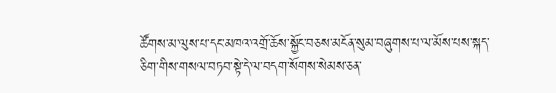ཚོགས་མ་ལུས་པ་དང་མཁའ་འགྲོ་ཆོས་སྐྱོང་བཅས་མངོན་སུམ་བཞུགས་པ་ལ་མོས་པས་སྐད་ཅིག་གིས་གསལ་བཏབ་སྟེ་དེ་ལ་བདག་སོགས་སེམས་ཅན་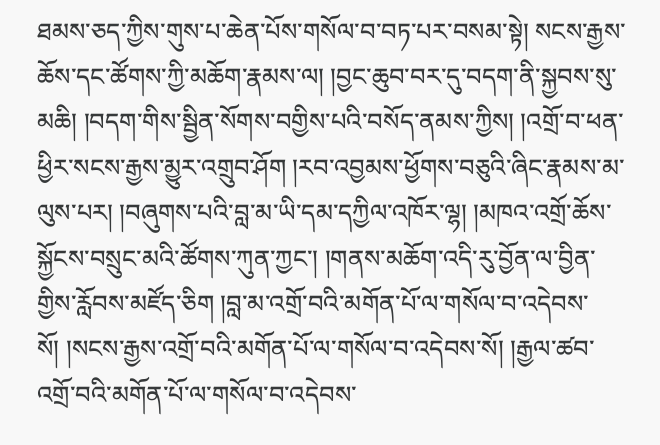ཐམས་ཅད་ཀྱིས་གུས་པ་ཆེན་པོས་གསོལ་བ་བཏ་པར་བསམ་སྟེ། སངས་རྒྱས་ཆོས་དང་ཚོགས་ཀྱི་མཆོག་རྣམས་ལ། །བྱང་ཆུབ་བར་དུ་བདག་ནི་སྐྱབས་སུ་མཆི། །བདག་གིས་སྦྱིན་སོགས་བགྱིས་པའི་བསོད་ནམས་ཀྱིས། །འགྲོ་བ་ཕན་ཕྱིར་སངས་རྒྱས་མྱུར་འགྲུབ་ཤོག །རབ་འབྱམས་ཕྱོགས་བཅུའི་ཞིང་རྣམས་མ་ལུས་པར། །བཞུགས་པའི་བླ་མ་ཡི་དམ་དཀྱིལ་འཁོར་ལྷ། །མཁའ་འགྲོ་ཆོས་སྐྱོངས་བསྲུང་མའི་ཚོགས་ཀུན་ཀྱང་། །གནས་མཆོག་འདི་རུ་བྱོན་ལ་བྱིན་གྱིས་རློབས་མཛོད་ཅིག །བླ་མ་འགྲོ་བའི་མགོན་པོ་ལ་གསོལ་བ་འདེབས་སོ། །སངས་རྒྱས་འགྲོ་བའི་མགོན་པོ་ལ་གསོལ་བ་འདེབས་སོ། །རྒྱལ་ཚབ་འགྲོ་བའི་མགོན་པོ་ལ་གསོལ་བ་འདེབས་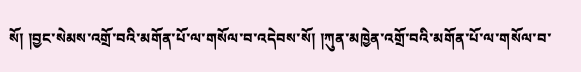སོ། །བྱང་སེམས་འགྲོ་བའི་མགོན་པོ་ལ་གསོལ་བ་འདེབས་སོ། །ཀུན་མཁྱེན་འགྲོ་བའི་མགོན་པོ་ལ་གསོལ་བ་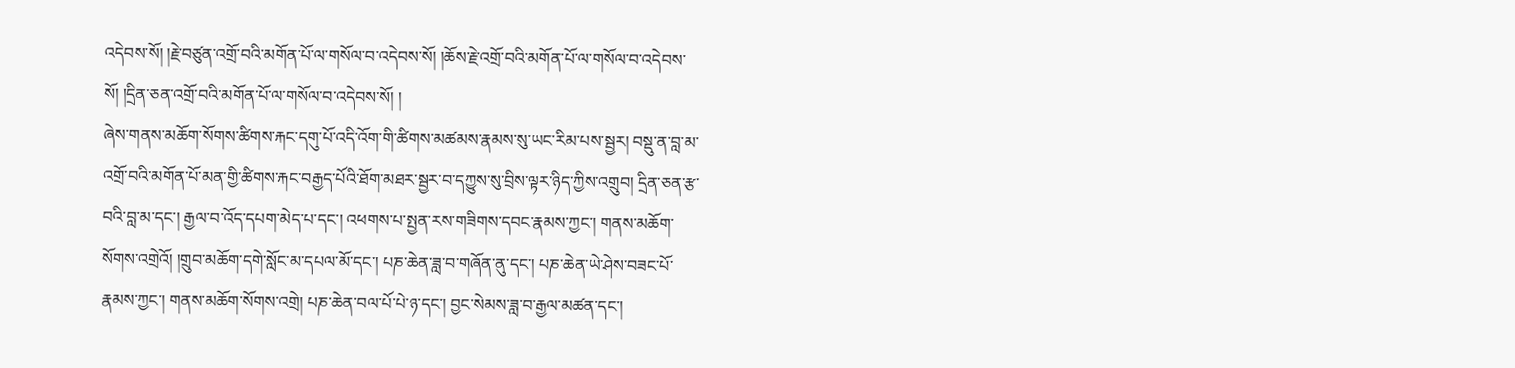འདེབས་སོ། །རྗེ་བཙུན་འགྲོ་བའི་མགོན་པོ་ལ་གསོལ་བ་འདེབས་སོ། །ཆོས་རྗེ་འགྲོ་བའི་མགོན་པོ་ལ་གསོལ་བ་འདེབས་སོ། །དྲིན་ཅན་འགྲོ་བའི་མགོན་པོ་ལ་གསོལ་བ་འདེབས་སོ། །
ཞེས་གནས་མཆོག་སོགས་ཚིགས་རྐང་དགུ་པོ་འདི་འོག་གི་ཚིགས་མཚམས་རྣམས་སུ་ཡང་རིམ་པས་སྦྱར། བསྡུ་ན་བླ་མ་འགྲོ་བའི་མགོན་པོ་མན་གྱི་ཚིགས་རྐང་བརྒྱད་པོའི་ཐོག་མཐར་སྦྱར་བ་དཀྱུས་སུ་བྲིས་ལྟར་ཉིད་ཀྱིས་འགྲུབ། དྲིན་ཅན་རྩ་བའི་བླ་མ་དང་། རྒྱལ་བ་འོད་དཔག་མེད་པ་དང་། འཕགས་པ་སྤྱན་རས་གཟིགས་དབང་རྣམས་ཀྱང་། གནས་མཆོག་སོགས་འགྲེའོ། །གྲུབ་མཆོག་དགེ་སློང་མ་དཔལ་མོ་དང་། པཎ་ཆེན་ཟླ་བ་གཞོན་ནུ་དང་། པཎ་ཆེན་ཡེ་ཤེས་བཟང་པོ་རྣམས་ཀྱང་། གནས་མཆོག་སོགས་འགྲེ། པཎ་ཆེན་བལ་པོ་པེ་ཉ་དང་། བྱང་སེམས་ཟླ་བ་རྒྱལ་མཚན་དང་།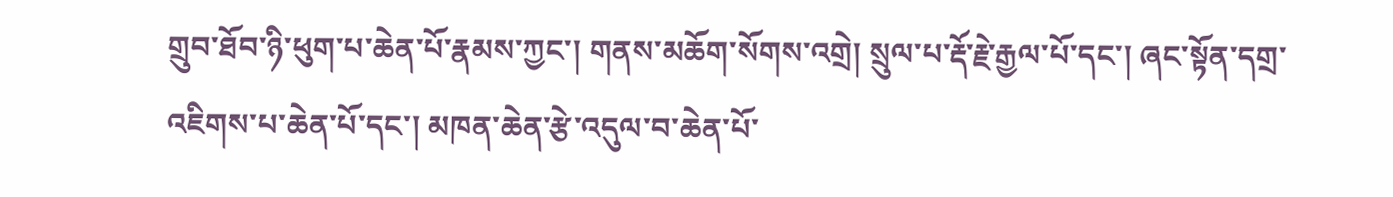གྲུབ་ཐོབ་ཉི་ཕུག་པ་ཆེན་པོ་རྣམས་ཀྱང་། གནས་མཆོག་སོགས་འགྲེ། སྲུལ་པ་རྡོ་རྗེ་རྒྱལ་པོ་དང་། ཞང་སྟོན་དགྲ་འཇིགས་པ་ཆེན་པོ་དང་། མཁན་ཆེན་རྩེ་འདུལ་བ་ཆེན་པོ་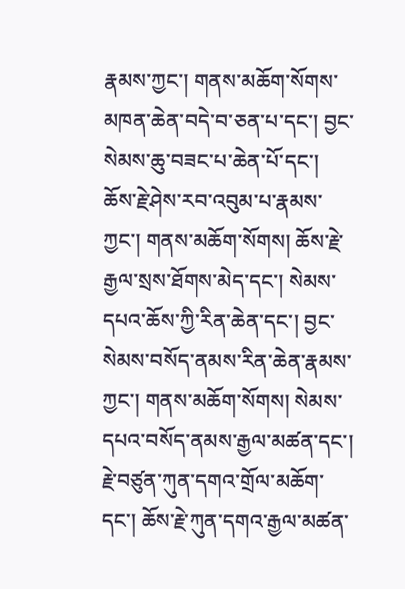རྣམས་ཀྱང་། གནས་མཆོག་སོགས་མཁན་ཆེན་བདེ་བ་ཅན་པ་དང་། བྱང་སེམས་ཆུ་བཟང་པ་ཆེན་པོ་དང་། ཆོས་རྗེ་ཤེས་རབ་འབུམ་པ་རྣམས་ཀྱང་། གནས་མཆོག་སོགས། ཆོས་རྗེ་རྒྱལ་སྲས་ཐོགས་མེད་དང་། སེམས་དཔའ་ཆོས་ཀྱི་རིན་ཆེན་དང་། བྱང་སེམས་བསོད་ནམས་རིན་ཆེན་རྣམས་ཀྱང་། གནས་མཆོག་སོགས། སེམས་དཔའ་བསོད་ནམས་རྒྱལ་མཚན་དང་། རྗེ་བཙུན་ཀུན་དགའ་གྲོལ་མཆོག་དང་། ཆོས་རྗེ་ཀུན་དགའ་རྒྱལ་མཚན་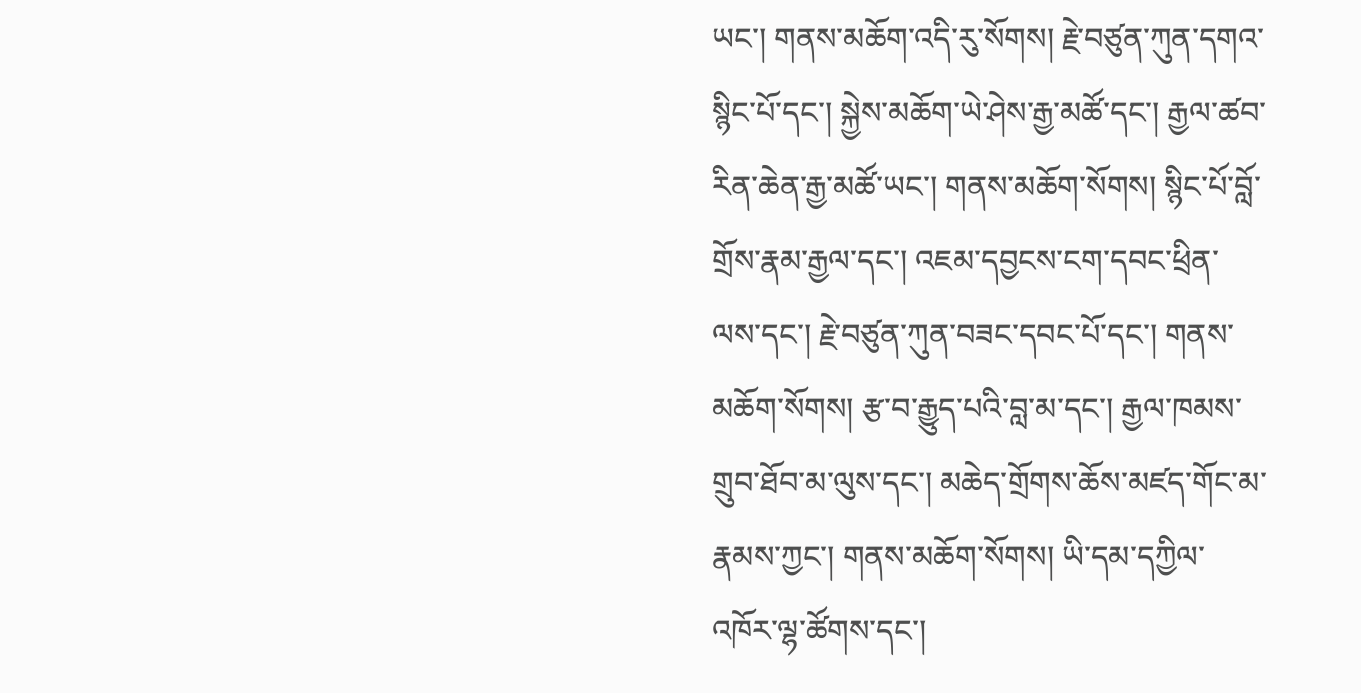ཡང་། གནས་མཆོག་འདི་རུ་སོགས། རྗེ་བཙུན་ཀུན་དགའ་སྙིང་པོ་དང་། སྐྱེས་མཆོག་ཡེ་ཤེས་རྒྱ་མཚོ་དང་། རྒྱལ་ཚབ་རིན་ཆེན་རྒྱ་མཚོ་ཡང་། གནས་མཆོག་སོགས། སྙིང་པོ་བློ་གྲོས་རྣམ་རྒྱལ་དང་། འཇམ་དབྱངས་ངག་དབང་ཕྲིན་ལས་དང་། རྗེ་བཙུན་ཀུན་བཟང་དབང་པོ་དང་། གནས་མཆོག་སོགས། རྩ་བ་རྒྱུད་པའི་བླ་མ་དང་། རྒྱལ་ཁམས་གྲུབ་ཐོབ་མ་ལུས་དང་། མཆེད་གྲོགས་ཆོས་མཛད་གོང་མ་རྣམས་ཀྱང་། གནས་མཆོག་སོགས། ཡི་དམ་དཀྱིལ་འཁོར་ལྷ་ཚོགས་དང་།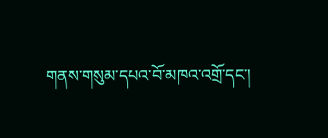གནས་གསུམ་དཔའ་བོ་མཁའ་འགྲོ་དང་།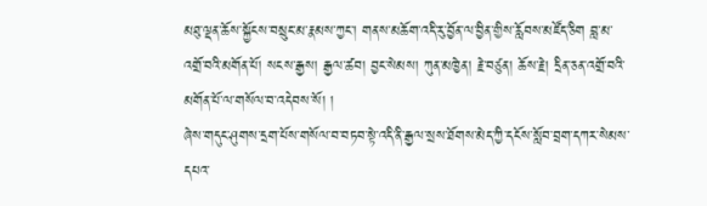མཐུ་ལྡན་ཆོས་སྐྱོངས་བསྲུང་མ་རྣམས་ཀྱང་། གནས་མཆོག་འདི་རུ་བྱོན་ལ་བྱིན་གྱིས་རློབས་མཛོད་ཅིག བླ་མ་འགྲོ་བའི་མགོན་པོ། སངས་རྒྱས། རྒྱལ་ཚབ། བྱང་སེམས། ཀུན་མཁྱེན། རྗེ་བཙུན། ཆོས་རྗེ། དྲིན་ཅན་འགྲོ་བའི་མགོན་པོ་ལ་གསོལ་བ་འདེབས་སོ། །
ཞེས་གདུང་ཤུགས་དྲག་པོས་གསོལ་བ་བཏབ་སྟེ་འདི་ནི་རྒྱལ་སྲས་ཐོགས་མེད་ཀྱི་དངོས་སློབ་བྲག་དཀར་སེམས་དཔའ་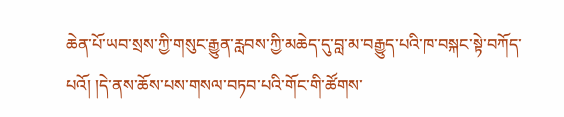ཆེན་པོ་ཡབ་སྲས་ཀྱི་གསུང་རྒྱུན་རླབས་ཀྱི་མཆེད་དུ་བླ་མ་བརྒྱུད་པའི་ཁ་བསྐང་སྟེ་བཀོད་པའོ། །དེ་ནས་ཆོས་པས་གསལ་བཏབ་པའི་གོང་གི་ཚོགས་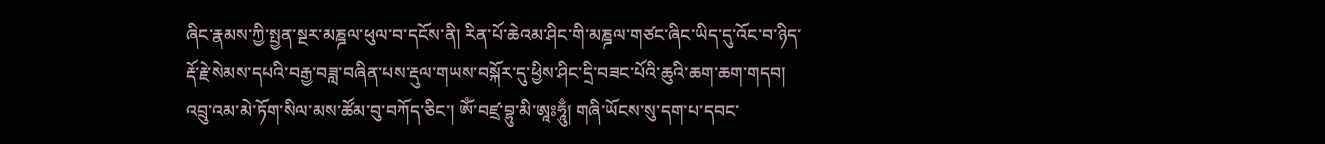ཞིང་རྣམས་ཀྱི་སྤྱན་སྔར་མཎྜལ་ཕུལ་བ་དངོས་ནི། རིན་པོ་ཆེའམ་ཤིང་གི་མཎྜལ་གཙང་ཞིང་ཡིད་དུ་འོང་བ་ཉིད་རྡོ་རྗེ་སེམས་དཔའི་བརྒྱ་བཟླ་བཞིན་པས་རྡུལ་གཡས་བསྐོར་དུ་ཕྱིས་ཤིང་དྲི་བཟང་པོའི་ཆུའི་ཆག་ཆག་གདབ། འབྲུ་འམ་མེ་ཏོག་སིལ་མས་ཚོམ་བུ་བཀོད་ཅིང་། ཨོཾ་བཛྲ་བྷུ་མི་ཨཱཿཧཱུྃ། གཞི་ཡོངས་སུ་དག་པ་དབང་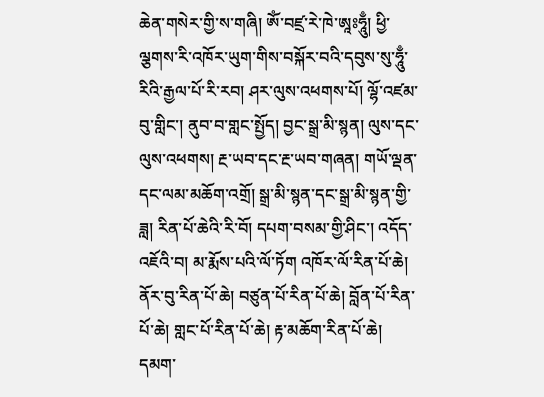ཆེན་གསེར་གྱི་ས་གཞི། ཨོཾ་བཛྲ་རེ་ཁེ་ཨཱཿཧཱུྃ། ཕྱི་ལྕགས་རི་འཁོར་ཡུག་གིས་བསྐོར་བའི་དབུས་སུ་ཧཱུྃ་རིའི་རྒྱལ་པོ་རི་རབ། ཤར་ལུས་འཕགས་པོ། ལྷོ་འཛམ་བུ་གླིང་། ནུབ་བ་གླང་སྤྱོད། བྱང་སྒྲ་མི་སྙན། ལུས་དང་ལུས་འཕགས། རྔ་ཡབ་དང་རྔ་ཡབ་གཞན། གཡོ་ལྡན་དང་ལམ་མཆོག་འགྲོ། སྒྲ་མི་སྙན་དང་སྒྲ་མི་སྙན་གྱི་ཟླ། རིན་པོ་ཆེའི་རི་བོ། དཔག་བསམ་གྱི་ཤིང་། འདོད་འཇོའི་བ། མ་རྨོས་པའི་ལོ་ཏོག འཁོར་ལོ་རིན་པོ་ཆེ། ནོར་བུ་རིན་པོ་ཆེ། བཙུན་པོ་རིན་པོ་ཆེ། བློན་པོ་རིན་པོ་ཆེ། གླང་པོ་རིན་པོ་ཆེ། རྟ་མཆོག་རིན་པོ་ཆེ། དམག་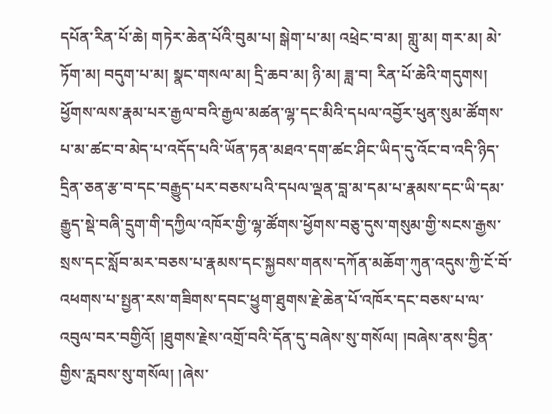དཔོན་རིན་པོ་ཆེ། གཏེར་ཆེན་པོའི་བུམ་པ། སྒེག་པ་མ། འཕྲེང་བ་མ། གླུ་མ། གར་མ། མེ་ཏོག་མ། བདུག་པ་མ། སྣང་གསལ་མ། དྲི་ཆབ་མ། ཉི་མ། ཟླ་བ། རིན་པོ་ཆེའི་གདུགས། ཕྱོགས་ལས་རྣམ་པར་རྒྱལ་བའི་རྒྱལ་མཚན་ལྷ་དང་མིའི་དཔལ་འབྱོར་ཕུན་སུམ་ཚོགས་པ་མ་ཚང་བ་མེད་པ་འདོད་པའི་ཡོན་ཏན་མཐའ་དག་ཚང་ཤིང་ཡིད་དུ་འོང་བ་འདི་ཉིད་དྲིན་ཅན་རྩ་བ་དང་བརྒྱུད་པར་བཅས་པའི་དཔལ་ལྡན་བླ་མ་དམ་པ་རྣམས་དང་ཡི་དམ་རྒྱུད་སྡེ་བཞི་དྲུག་གི་དཀྱིལ་འཁོར་གྱི་ལྷ་ཚོགས་ཕྱོགས་བཅུ་དུས་གསུམ་གྱི་སངས་རྒྱས་སྲས་དང་སློབ་མར་བཅས་པ་རྣམས་དང་སྐྱབས་གནས་དཀོན་མཆོག་ཀུན་འདུས་ཀྱི་ངོ་བོ་འཕགས་པ་སྤྱན་རས་གཟིགས་དབང་ཕྱུག་ཐུགས་རྗེ་ཆེན་པོ་འཁོར་དང་བཅས་པ་ལ་འབུལ་བར་བགྱིའོ། །ཐུགས་རྗེས་འགྲོ་བའི་དོན་དུ་བཞེས་སུ་གསོལ། །བཞེས་ནས་བྱིན་གྱིས་རླབས་སུ་གསོལ། །ཞེས་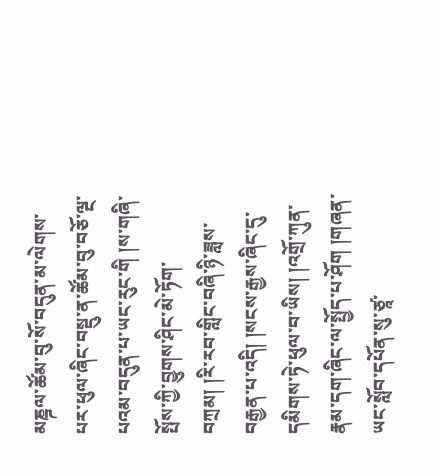མཎྜལ་ཚོམ་བུ་སོ་བདུན་མ་ལེགས་པར་ཕུལ་ཞིང་བསྡུ་ན་ཚོམ་བུ་བཅོ་ལྔ་པའམ་བདུན་པ་ཡང་རུང་གི །ས་གཞི་སྤོས་ཀྱི་བྱུགས་ཤིང་མེ་ཏོག་བཀྲམ། །རི་རབ་གླིང་བཞི་ཉི་ཟླས་བརྒྱན་པ་འདི། །སངས་རྒྱས་ཞིང་དུ་དམིགས་ཏེ་ཕུལ་བ་ཡིས། །འགྲོ་ཀུན་རྣམ་དག་ཞིང་ལ་སྤྱོད་པ་ཤོག །གཞན་ཡང་སློབ་དཔོན་སུ་ཙཱ་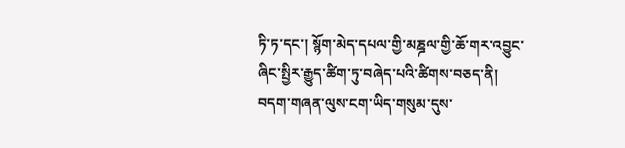ཏི་ཏ་དང་། སྙོག་མེད་དཔལ་གྱི་མཎྜལ་གྱི་ཆོ་གར་འབྱུང་ཞིང་སྤྱིར་རྒྱུད་ཚིག་ཏུ་བཞེད་པའི་ཚིགས་བཅད་ནི།
བདག་གཞན་ལུས་ངག་ཡིད་གསུམ་དུས་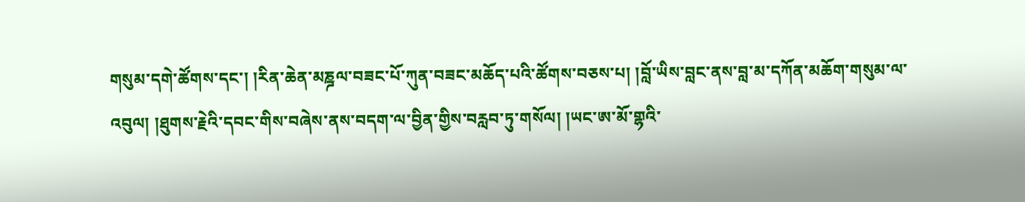གསུམ་དགེ་ཚོགས་དང་། །རིན་ཆེན་མཎྜལ་བཟང་པོ་ཀུན་བཟང་མཆོད་པའི་ཚོགས་བཅས་པ། །བློ་ཡིས་བླང་ནས་བླ་མ་དཀོན་མཆོག་གསུམ་ལ་འབུལ། །ཐུགས་རྗེའི་དབང་གིས་བཞེས་ནས་བདག་ལ་བྱིན་གྱིས་བརླབ་ཏུ་གསོལ། །ཡང་ཨ་མོ་གྷའི་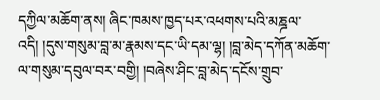དཀྱིལ་མཆོག་ནས། ཞིང་ཁམས་ཁྱད་པར་འཕགས་པའི་མཎྜལ་འདི། །དུས་གསུམ་བླ་མ་རྣམས་དང་ཡི་དམ་ལྷ། །བླ་མེད་དཀོན་མཆོག་ལ་གསུམ་དབུལ་བར་བགྱི། །བཞེས་ཤིང་བླ་མེད་དངོས་གྲུབ་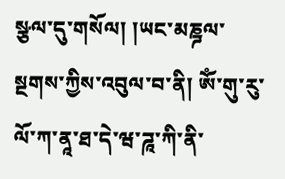སྩལ་དུ་གསོལ། །ཡང་མཎྜལ་སྔགས་ཀྱིས་འབུལ་བ་ནི། ཨོཾ་གུ་རུ་ལོ་ཀ་ནཱ་ཐ་དེ་ཝ་ཌཱ་ཀི་ནི་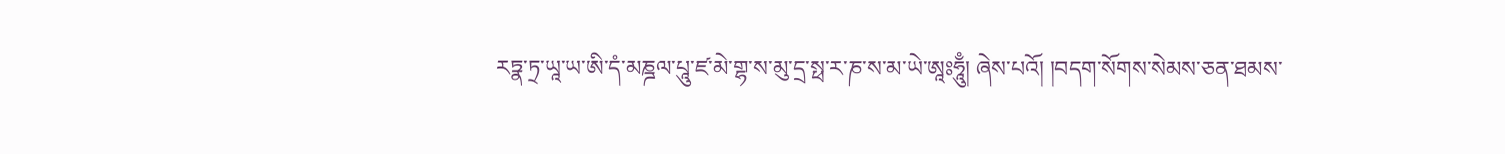རཏྣ་ཏྲ་ཡཱ་ཡ་ཨི་དཾ་མཎྜལ་པཱུ་ཛ་མེ་གྷ་ས་མུ་དྲ་སྥ་ར་ཎ་ས་མ་ཡེ་ཨཱཿཧཱུྃ། ཞེས་པའོ། །བདག་སོགས་སེམས་ཅན་ཐམས་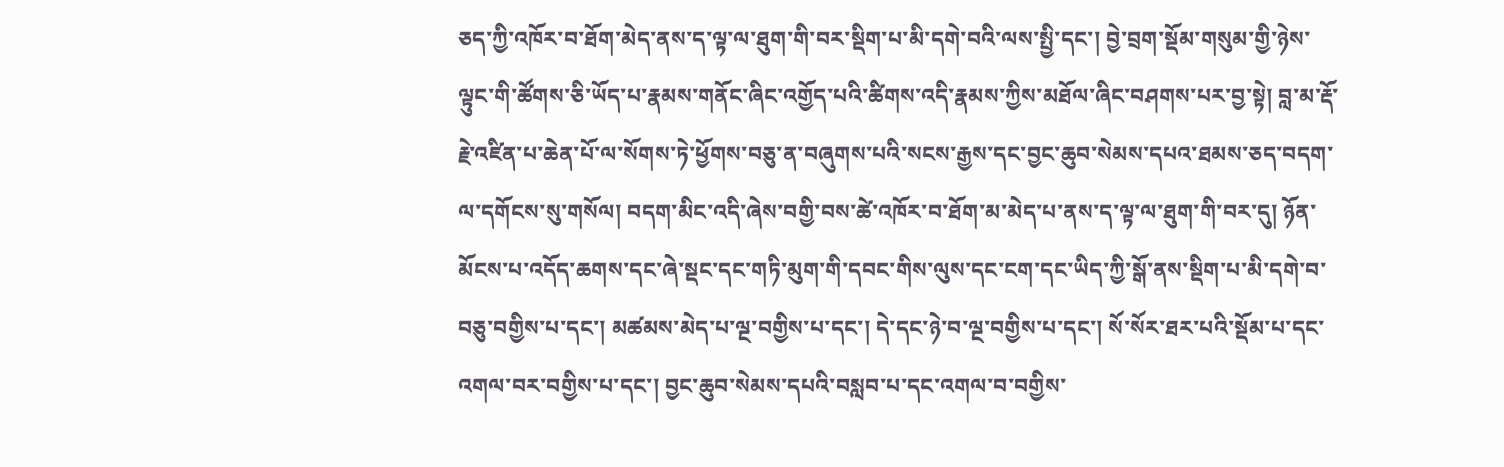ཅད་ཀྱི་འཁོར་བ་ཐོག་མེད་ནས་ད་ལྟ་ལ་ཐུག་གི་བར་སྡིག་པ་མི་དགེ་བའི་ལས་སྤྱི་དང་། བྱེ་བྲག་སྡོམ་གསུམ་གྱི་ཉེས་ལྟུང་གི་ཚོགས་ཅི་ཡོད་པ་རྣམས་གནོང་ཞིང་འགྱོད་པའི་ཚིགས་འདི་རྣམས་ཀྱིས་མཐོལ་ཞིང་བཤགས་པར་བྱ་སྟེ། བླ་མ་རྡོ་རྗེ་འཛིན་པ་ཆེན་པོ་ལ་སོགས་ཏེ་ཕྱོགས་བཅུ་ན་བཞུགས་པའི་སངས་རྒྱས་དང་བྱང་ཆུབ་སེམས་དཔའ་ཐམས་ཅད་བདག་ལ་དགོངས་སུ་གསོལ། བདག་མིང་འདི་ཞེས་བགྱི་བས་ཚེ་འཁོར་བ་ཐོག་མ་མེད་པ་ནས་ད་ལྟ་ལ་ཐུག་གི་བར་དུ། ཉོན་མོངས་པ་འདོད་ཆགས་དང་ཞེ་སྡང་དང་གཏི་མུག་གི་དབང་གིས་ལུས་དང་ངག་དང་ཡིད་ཀྱི་སྒོ་ནས་སྡིག་པ་མི་དགེ་བ་བཅུ་བགྱིས་པ་དང་། མཚམས་མེད་པ་ལྔ་བགྱིས་པ་དང་། དེ་དང་ཉེ་བ་ལྔ་བགྱིས་པ་དང་། སོ་སོར་ཐར་པའི་སྡོམ་པ་དང་འགལ་བར་བགྱིས་པ་དང་། བྱང་ཆུབ་སེམས་དཔའི་བསླབ་པ་དང་འགལ་བ་བགྱིས་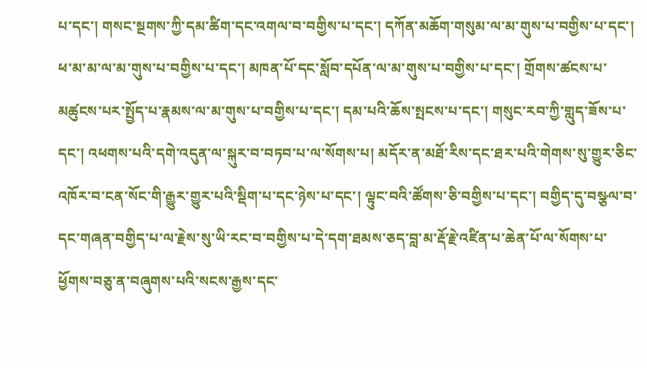པ་དང་། གསང་སྔགས་ཀྱི་དམ་ཚིག་དང་འགལ་བ་བགྱིས་པ་དང་། དཀོན་མཆོག་གསུམ་ལ་མ་གུས་པ་བགྱིས་པ་དང་། ཕ་མ་མ་ལ་མ་གུས་པ་བགྱིས་པ་དང་། མཁན་པོ་དང་སློབ་དཔོན་ལ་མ་གུས་པ་བགྱིས་པ་དང་། གྲོགས་ཚངས་པ་མཚུངས་པར་སྤྱོད་པ་རྣམས་ལ་མ་གུས་པ་བགྱིས་པ་དང་། དམ་པའི་ཆོས་སྤངས་པ་དང་། གསུང་རབ་ཀྱི་གླུད་ཟོས་པ་དང་། འཕགས་པའི་དགེ་འདུན་ལ་སྐུར་བ་བཏབ་པ་ལ་སོགས་པ། མདོར་ན་མཐོ་རིས་དང་ཐར་པའི་གེགས་སུ་གྱུར་ཅིང་འཁོར་བ་ངན་སོང་གི་རྒྱུར་གྱུར་པའི་སྡིག་པ་དང་ཉེས་པ་དང་། ལྟུང་བའི་ཚོགས་ཅི་བགྱིས་པ་དང་། བགྱིད་དུ་བསྩལ་བ་དང་གཞན་བགྱིད་པ་ལ་རྗེས་སུ་ཡི་རང་བ་བགྱིས་པ་དེ་དག་ཐམས་ཅད་བླ་མ་རྡོ་རྗེ་འཛིན་པ་ཆེན་པོ་ལ་སོགས་པ་ཕྱོགས་བཅུ་ན་བཞུགས་པའི་སངས་རྒྱས་དང་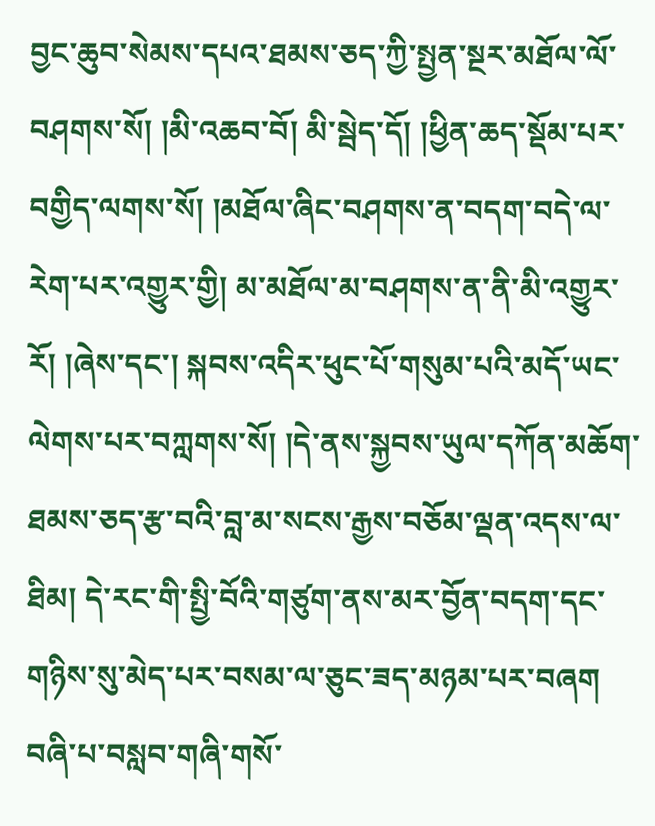བྱང་ཆུབ་སེམས་དཔའ་ཐམས་ཅད་ཀྱི་སྤྱན་སྔར་མཐོལ་ལོ་བཤགས་སོ། །མི་འཆབ་བོ། མི་སྦེད་དོ། །ཕྱིན་ཆད་སྡོམ་པར་བགྱིད་ལགས་སོ། །མཐོལ་ཞིང་བཤགས་ན་བདག་བདེ་ལ་རེག་པར་འགྱུར་གྱི། མ་མཐོལ་མ་བཤགས་ན་ནི་མི་འགྱུར་རོ། །ཞེས་དང་། སྐབས་འདིར་ཕུང་པོ་གསུམ་པའི་མདོ་ཡང་ལེགས་པར་བཀླགས་སོ། །དེ་ནས་སྐྱབས་ཡུལ་དཀོན་མཆོག་ཐམས་ཅད་རྩ་བའི་བླ་མ་སངས་རྒྱས་བཅོམ་ལྡན་འདས་ལ་ཐིམ། དེ་རང་གི་སྤྱི་བོའི་གཙུག་ནས་མར་བྱོན་བདག་དང་གཉིས་སུ་མེད་པར་བསམ་ལ་ཅུང་ཟད་མཉམ་པར་བཞག བཞི་པ་བསླབ་གཞི་གསོ་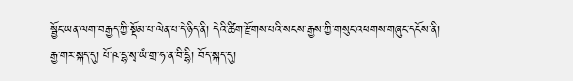སྦྱོང་ཡན་ལག་བརྒྱད་ཀྱི་སྡོམ་པ་ལེན་པ་དེ་ཉིད་ནི། དེའི་ཚིག་རྫོགས་པའི་སངས་རྒྱས་ཀྱི་གསུང་འཕགས་གཞུང་དངོས་ནི།
རྒྱ་གར་སྐད་དུ། པོ་ཥ་དྷ་སྭ་ཡཾ་གྲ་ཧ་ན་བི་དྷི། བོད་སྐད་དུ།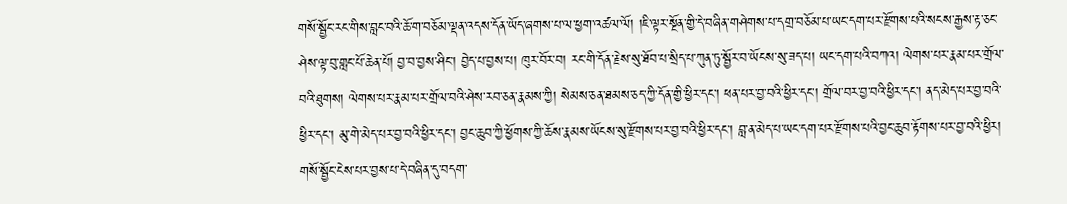གསོ་སྦྱོང་རང་གིས་བླང་བའི་ཆོ་ག་བཅོམ་ལྡན་འདས་དོན་ཡོད་ཞགས་པ་ལ་ཕྱག་འཚལ་ལོ། །ཇི་ལྟར་སྔོན་གྱི་དེ་བཞིན་གཤེགས་པ་དགྲ་བཅོམ་པ་ཡང་དག་པར་རྫོགས་པའི་སངས་རྒྱས་རྟ་ཅང་ཤེས་ལྟ་བུ་གླང་པོ་ཆེན་པོ། བྱ་བ་བྱས་ཤིང་། བྱེད་པ་བྱས་པ། ཁུར་བོར་བ། རང་གི་དོན་རྗེས་སུ་ཐོབ་པ་སྲིད་པ་ཀུན་ཏུ་སྦྱོར་བ་ཡོངས་སུ་ཟད་པ། ཡང་དག་པའི་བཀའ། ལེགས་པར་རྣམ་པར་གྲོལ་བའི་ཐུགས། ལེགས་པར་རྣམ་པར་གྲོལ་བའི་ཤེས་རབ་ཅན་རྣམས་ཀྱི། སེམས་ཅན་ཐམས་ཅད་ཀྱི་དོན་གྱི་ཕྱིར་དང་། ཕན་པར་བྱ་བའི་ཕྱིར་དང་། གྲོལ་བར་བྱ་བའི་ཕྱིར་དང་། ནད་མེད་པར་བྱ་བའི་ཕྱིར་དང་། མུ་གེ་མེད་པར་བྱ་བའི་ཕྱིར་དང་། བྱང་ཆུབ་ཀྱི་ཕྱོགས་ཀྱི་ཆོས་རྣམས་ཡོངས་སུ་རྫོགས་པར་བྱ་བའི་ཕྱིར་དང་། བླ་ན་མེད་པ་ཡང་དག་པར་རྫོགས་པའི་བྱང་ཆུབ་རྟོགས་པར་བྱ་བའི་ཕྱིར། གསོ་སྦྱོང་ངེས་པར་བྱས་པ་དེ་བཞིན་དུ་བདག་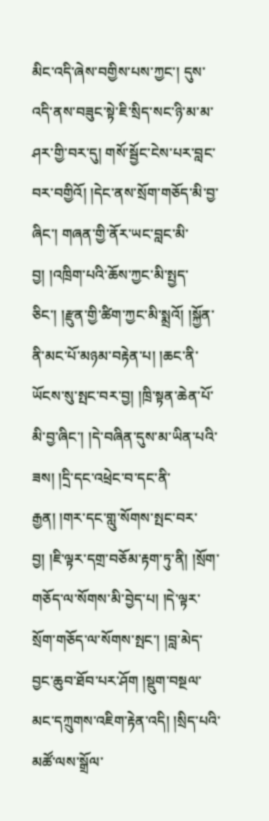མིང་འདི་ཞེས་བགྱིས་པས་ཀྱང་། དུས་འདི་ནས་བཟུང་སྟེ་ཇི་སྲིད་སང་ཉི་མ་མ་ཤར་གྱི་བར་དུ། གསོ་སྦྱོང་ངེས་པར་བླང་བར་བགྱིའོ། །དེང་ནས་སྲོག་གཅོད་མི་བྱ་ཞིང་། གཞན་གྱི་ནོར་ཡང་བླང་མི་བྱ། །འཁྲིག་པའི་ཆོས་ཀྱང་མི་སྤྱད་ཅིང་། །རྫུན་གྱི་ཚིག་ཀྱང་མི་སྨྲའོ། །སྐྱོན་ནི་མང་པོ་མཉམ་བརྟེན་པ། །ཆང་ནི་ཡོངས་སུ་སྤང་བར་བྱ། །ཁྲི་སྟན་ཆེན་པོ་མི་བྱ་ཞིང་། །དེ་བཞིན་དུས་མ་ཡིན་པའི་ཟས། །དྲི་དང་འཕྲེང་བ་དང་ནི་རྒྱན། །གར་དང་གླུ་སོགས་སྤང་བར་བྱ། །ཇི་ལྟར་དགྲ་བཅོམ་རྟག་ཏུ་ནི། །སྲོག་གཅོད་ལ་སོགས་མི་བྱེད་པ། །དེ་ལྟར་སྲོག་གཅོད་ལ་སོགས་སྤང་། །བླ་མེད་བྱང་ཆུབ་ཐོབ་པར་ཤོག །སྡུག་བསྔལ་མང་དཀྲུགས་འཇིག་རྟེན་འདི། །སྲིད་པའི་མཚོ་ལས་སྒྲོལ་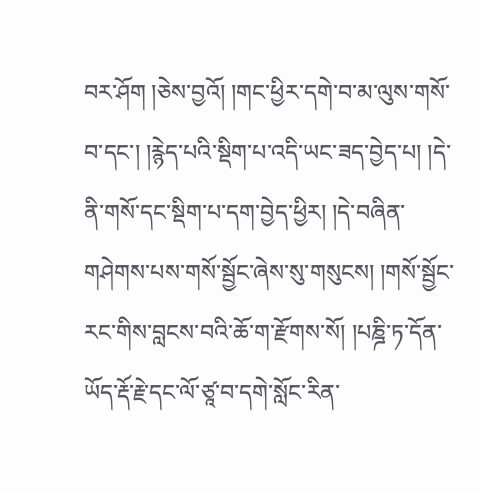བར་ཤོག །ཅེས་བྱའོ། །གང་ཕྱིར་དགེ་བ་མ་ལུས་གསོ་བ་དང་། །རྙེད་པའི་སྡིག་པ་འདི་ཡང་ཟད་བྱེད་པ། །དེ་ནི་གསོ་དང་སྡིག་པ་དག་བྱེད་ཕྱིར། །དེ་བཞིན་གཤེགས་པས་གསོ་སྦྱོང་ཞེས་སུ་གསུངས། །གསོ་སྦྱོང་རང་གིས་བླངས་བའི་ཆོ་ག་རྫོགས་སོ། །པཎྜི་ཏ་དོན་ཡོད་རྡོ་རྗེ་དང་ལོ་ཙཱ་བ་དགེ་སློང་རིན་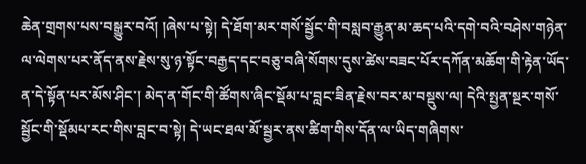ཆེན་གྲགས་པས་བསྒྱུར་བའོ། །ཞེས་པ་སྟེ། དེ་ཐོག་མར་གསོ་སྦྱོང་གི་བསླབ་རྒྱུན་མ་ཆད་པའི་དགེ་བའི་བཤེས་གཉེན་ལ་ལེགས་པར་ནོད་ནས་རྗེས་སུ་ཉ་སྟོང་བརྒྱད་དང་བཅུ་བཞི་སོགས་དུས་ཚེས་བཟང་པོར་དཀོན་མཆོག་གི་རྟེན་ཡོད་ན་དེ་སྟོན་པར་མོས་ཤིང་། མེད་ན་གོང་གི་ཚོགས་ཞིང་སྡོམ་པ་བླང་ཟིན་རྗེས་བར་མ་བསྡུས་ལ། དེའི་སྤྱན་སྔར་གསོ་སྦྱོང་གི་སྡོམཔ་རང་གིས་བླང་བ་སྟེ། དེ་ཡང་ཐལ་མོ་སྦྱར་ནས་ཚིག་གིས་དོན་ལ་ཡིད་གཞིགས་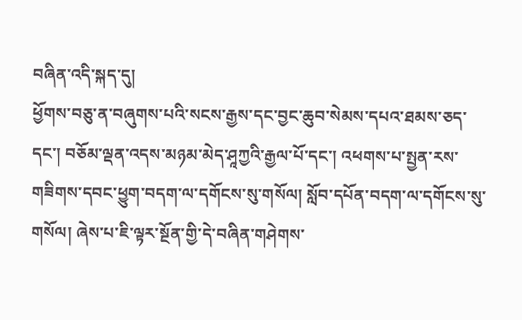བཞིན་འདི་སྐད་དུ།
ཕྱོགས་བཅུ་ན་བཞུགས་པའི་སངས་རྒྱས་དང་བྱང་ཆུབ་སེམས་དཔའ་ཐམས་ཅད་དང་། བཅོམ་ལྡན་འདས་མཉམ་མེད་ཤཱཀྱའི་རྒྱལ་པོ་དང་། འཕགས་པ་སྤྱན་རས་གཟིགས་དབང་ཕྱུག་བདག་ལ་དགོངས་སུ་གསོལ། སློབ་དཔོན་བདག་ལ་དགོངས་སུ་གསོལ། ཞེས་པ་ཇི་ལྟར་སྔོན་གྱི་དེ་བཞིན་གཤེགས་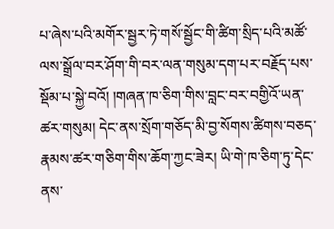པ་ཞེས་པའི་མགོར་སྦྱར་ཏེ་གསོ་སྦྱོང་གི་ཚིག་སྲིད་པའི་མཚོ་ལས་སྒྲོལ་བར་ཤོག་གི་བར་ལན་གསུམ་དག་པར་བརྗོད་པས་སྡོམ་པ་སྐྱེ་བའོ། །གཞན་ཁ་ཅིག་གིས་བླང་བར་བགྱིའོ་ཡན་ཚར་གསུམ། དེང་ནས་སྲོག་གཅོད་མི་བྱ་སོགས་ཚིགས་བཅད་རྣམས་ཚར་གཅིག་གིས་ཆོག་ཀྱང་ཟེར། ཡི་གེ་ཁ་ཅིག་ཏུ་དེང་ནས་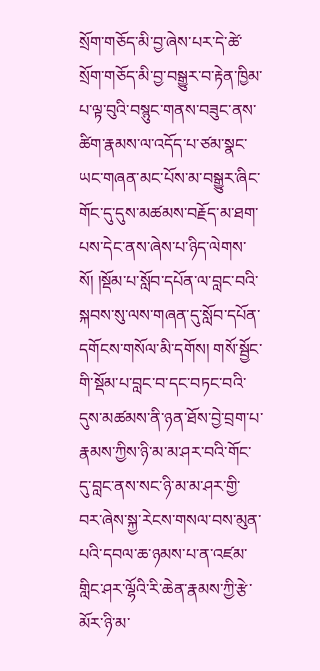སྲོག་གཅོད་མི་བྱ་ཞེས་པར་དེ་ཚེ་སྲོག་གཅོད་མི་བྱ་བསྒྱུར་བ་རྟེན་ཁྱིམ་པ་ལྟ་བུའི་བསྙུང་གནས་བཟུང་ནས་ཚིག་རྣམས་ལ་འདོད་པ་ཙམ་སྣང་ཡང་གཞན་མང་པོས་མ་བསྒྱུར་ཞིང་གོང་དུ་དུས་མཚམས་བརྗོད་མ་ཐག་པས་དེང་ནས་ཞེས་པ་ཉིད་ལེགས་སོ། །སྡོམ་པ་སློབ་དཔོན་ལ་བླང་བའི་སྐབས་སུ་ལས་གཞན་དུ་སློབ་དཔོན་དགོངས་གསོལ་མི་དགོས། གསོ་སྦྱོང་གི་སྡོམ་པ་བླང་བ་དང་བཏང་བའི་དུས་མཚམས་ནི་ཉན་ཐོས་བྱེ་བྲག་པ་རྣམས་ཀྱིས་ཉི་མ་མ་ཤར་བའི་གོང་དུ་བླང་ནས་སང་ཉི་མ་མ་ཤར་གྱི་བར་ཞེས་སྐྱ་རེངས་གསལ་བས་མུན་པའི་དབལ་ཆ་ཉམས་པ་ན་འཛམ་གླིང་ཤར་ལྷོའི་རི་ཆེན་རྣམས་ཀྱི་རྩེ་མོར་ཉི་མ་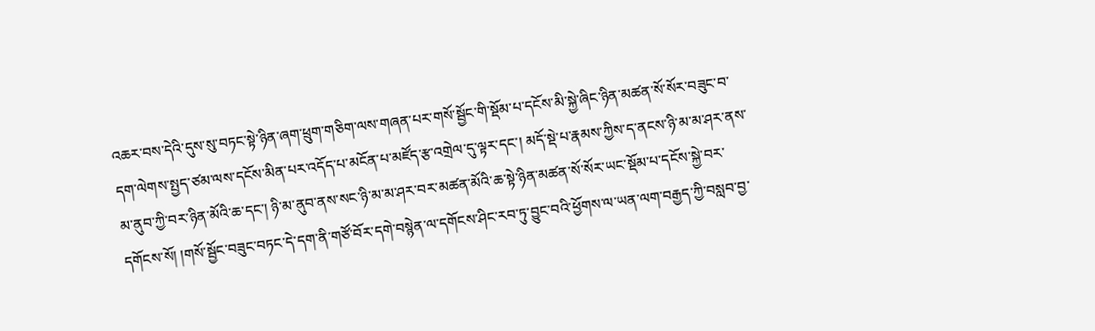འཆར་བས་དེའི་དུས་སུ་བཏང་སྟེ་ཉིན་ཞག་ཕྲུག་གཅིག་ལས་གཞན་པར་གསོ་སྦྱོང་གི་སྡོམ་པ་དངོས་མི་སྐྱེ་ཞིང་ཉིན་མཚན་སོ་སོར་བཟུང་བ་དག་ལེགས་སྤྱད་ཙམ་ལས་དངོས་མིན་པར་འདོད་པ་མངོན་པ་མཛོད་རྩ་འགྲེལ་དུ་ལྟར་དང་། མདོ་སྡེ་པ་རྣམས་ཀྱིས་ད་ནངས་ཉི་མ་མ་ཤར་ནས་མ་ནུབ་ཀྱི་བར་ཉིན་མོའི་ཆ་དང་། ཉི་མ་ནུབ་ནས་སང་ཉི་མ་མ་ཤར་བར་མཚན་མོའི་ཆ་སྟེ་ཉིན་མཚན་སོ་སོར་ཡང་སྡོམ་པ་དངོས་སྐྱེ་བར་དགོངས་སོ། །གསོ་སྦྱོང་བཟུང་བཏང་དེ་དག་ནི་གཙོ་བོར་དགེ་བསྙེན་ལ་དགོངས་ཤིང་རབ་ཏུ་བྱུང་བའི་ཕྱོགས་ལ་ཡན་ལག་བརྒྱད་ཀྱི་བསླབ་བྱ་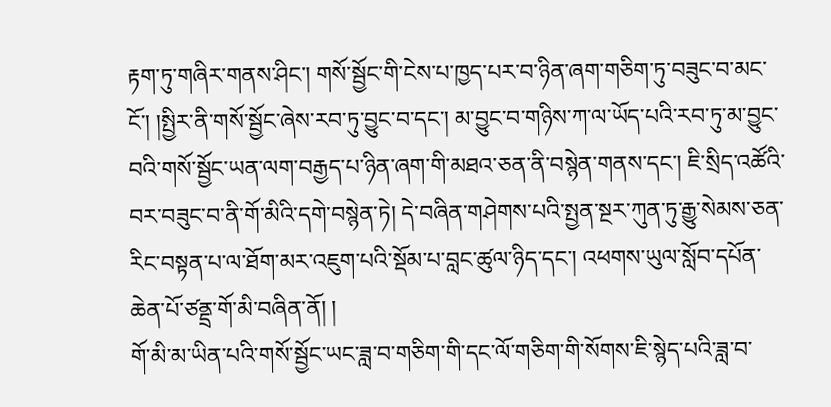རྟག་ཏུ་གཞིར་གནས་ཤིང་། གསོ་སྦྱོང་གི་ངེས་པ་ཁྱད་པར་བ་ཉིན་ཞག་གཅིག་ཏུ་བཟུང་བ་མང་ངོ་། །སྤྱིར་ནི་གསོ་སྦྱོང་ཞེས་རབ་ཏུ་བྱུང་བ་དང་། མ་བྱུང་བ་གཉིས་ཀ་ལ་ཡོད་པའི་རབ་ཏུ་མ་བྱུང་བའི་གསོ་སྦྱོང་ཡན་ལག་བརྒྱད་པ་ཉིན་ཞག་གི་མཐའ་ཅན་ནི་བསྙེན་གནས་དང་། ཇི་སྲིད་འཚོའི་བར་བཟུང་བ་ནི་གོ་མིའི་དགེ་བསྙེན་ཏེ། དེ་བཞིན་གཤེགས་པའི་སྤྱན་སྔར་ཀུན་ཏུ་རྒྱུ་སེམས་ཅན་རིང་བསྟན་པ་ལ་ཐོག་མར་འཇུག་པའི་སྡོམ་པ་བླང་ཚུལ་ཉིད་དང་། འཕགས་ཡུལ་སློབ་དཔོན་ཆེན་པོ་ཙནྡྲ་གོ་མི་བཞིན་ནོ། །
གོ་མི་མ་ཡིན་པའི་གསོ་སྦྱོང་ཡང་ཟླ་བ་གཅིག་གི་དང་ལོ་གཅིག་གི་སོགས་ཇི་སྙེད་པའི་ཟླ་བ་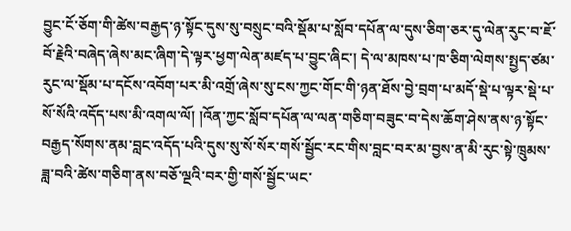བྱུང་ངོ་ཅོག་གི་ཚེས་བརྒྱད་ཉ་སྟོང་དུས་སུ་བསྲུང་བའི་སྡོམ་པ་སློབ་དཔོན་ལ་དུས་ཅིག་ཅར་དུ་ལེན་རུང་བ་ཇོ་བོ་རྗེའི་བཞེད་ཞེས་མང་ཞིག་དེ་ལྟར་ཕྱག་ལེན་མཛད་པ་བྱུང་ཞིང་། དེ་ལ་མཁས་པ་ཁ་ཅིག་ལེགས་སྤྱད་ཙམ་རུང་ལ་སྡོམ་པ་དངོས་འབོག་པར་མི་འགྲོ་ཞེས་སུ་ངས་ཀྱང་གོང་གི་ཉན་ཐོས་བྱེ་བྲག་པ་མདོ་སྡེ་པ་ལྟར་སྡེ་པ་སོ་སོའི་འདོད་པས་མི་འགལ་ལོ། །འོན་ཀྱང་སློབ་དཔོན་ལ་ལན་གཅིག་བཟུང་བ་དེས་ཆོག་ཤེས་ནས་ཉ་སྟོང་བརྒྱད་སོགས་ནམ་བླང་འདོད་པའི་དུས་སུ་སོ་སོར་གསོ་སྦྱོང་རང་གིས་བླང་བར་མ་བྱས་ན་མི་རུང་སྟེ་ཁྲུམས་ཟླ་བའི་ཚེས་གཅིག་ནས་བཅོ་ལྔའི་བར་གྱི་གསོ་སྦྱོང་ཡང་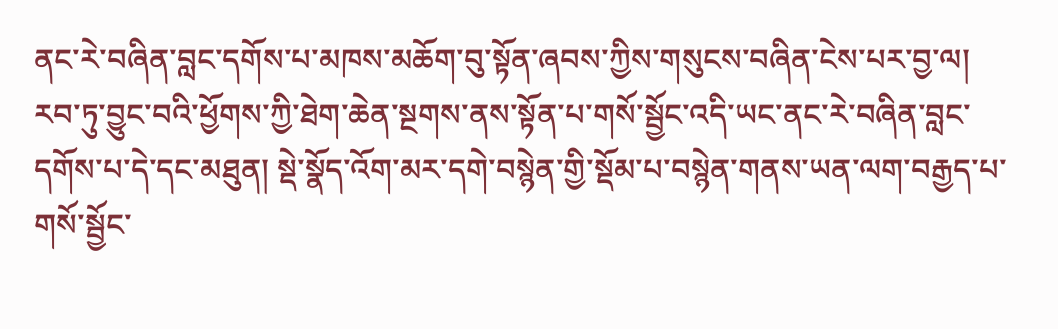ནང་རེ་བཞིན་བླང་དགོས་པ་མཁས་མཆོག་བུ་སྟོན་ཞབས་ཀྱིས་གསུངས་བཞིན་ངེས་པར་བྱ་ལ། རབ་ཏུ་བྱུང་བའི་ཕྱོགས་ཀྱི་ཐེག་ཆེན་སྔགས་ནས་སྟོན་པ་གསོ་སྦྱོང་འདི་ཡང་ནང་རེ་བཞིན་བླང་དགོས་པ་དེ་དང་མཐུན། སྡེ་སྣོད་འོག་མར་དགེ་བསྙེན་གྱི་སྡོམ་པ་བསྙེན་གནས་ཡན་ལག་བརྒྱད་པ་གསོ་སྦྱོང་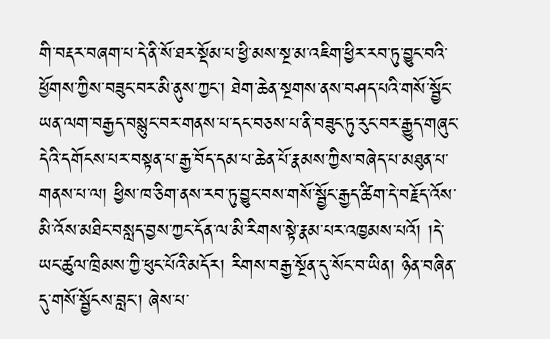གི་བརྡར་བཞག་པ་དེ་ནི་སོ་ཐར་སྡོམ་པ་ཕྱི་མས་སྔ་མ་འཇིག་ཕྱིར་རབ་ཏུ་བྱུང་བའི་ཕྱོགས་ཀྱིས་བཟུང་བར་མི་ནུས་ཀྱང་། ཐེག་ཆེན་སྔགས་ནས་བཤད་པའི་གསོ་སྦྱོང་ཡན་ལག་བརྒྱད་བསྙུང་བར་གནས་པ་དང་བཅས་པ་ནི་བཟུང་ཏུ་རུང་བར་རྒྱུད་གཞུང་དེའི་དགོངས་པར་བསྟན་པ་རྒྱ་བོད་དམ་པ་ཆེན་པོ་རྣམས་ཀྱིས་བཞེད་པ་མཐུན་པ་གནས་པ་ལ། ཕྱིས་ཁ་ཅིག་ནས་རབ་ཏུ་བྱུང་བས་གསོ་སྦྱོང་རྒྱད་ཚིག་དེ་བརྗོད་འོས་མི་འོས་མཐིང་བསླད་བྱས་ཀྱང་དོན་ལ་མི་རིགས་སྟེ་རྣམ་པར་འཁྱམས་པའོ། །དེ་ཡང་ཚུལ་ཁྲིམས་ཀྱི་ཕུང་པོའི་མདོར། རིགས་བརྒྱ་སྔོན་དུ་སོང་བ་ཡིན། ཉིན་བཞིན་དུ་གསོ་སྦྱོངས་བླང་། ཞེས་པ་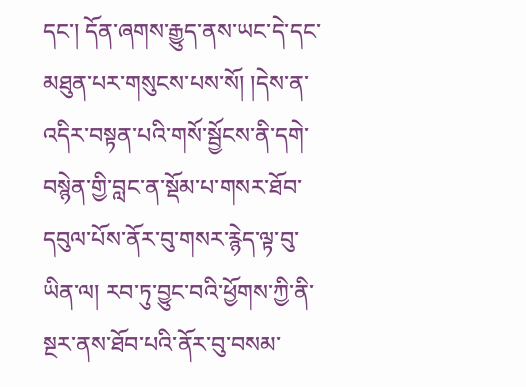དང་། དོན་ཞགས་རྒྱུད་ནས་ཡང་དེ་དང་མཐུན་པར་གསུངས་པས་སོ། །དེས་ན་འདིར་བསྟན་པའི་གསོ་སྦྱོངས་ནི་དགེ་བསྙེན་གྱི་བླང་ན་སྡོམ་པ་གསར་ཐོབ་དབུལ་པོས་ནོར་བུ་གསར་རྙེད་ལྟ་བུ་ཡིན་ལ། རབ་ཏུ་བྱུང་བའི་ཕྱོགས་ཀྱི་ནི་སྔར་ནས་ཐོབ་པའི་ནོར་བུ་བསམ་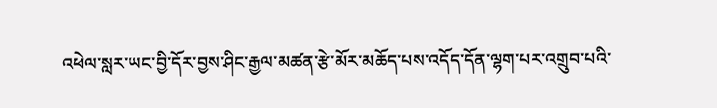འཕེལ་སླར་ཡང་བྱི་དོར་བྱས་ཤིང་རྒྱལ་མཚན་རྩེ་མོར་མཆོད་པས་འདོད་དོན་ལྷག་པར་འགྲུབ་པའི་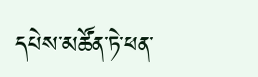དཔེས་མཚོན་ཏེ་ཕན་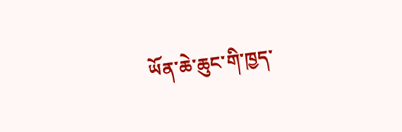ཡོན་ཆེ་ཆུང་གི་ཁྱད་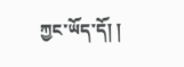ཀྱང་ཡོད་དོ། །